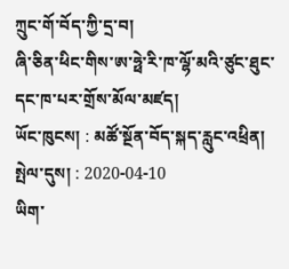ཀྲུང་གོ་བོད་ཀྱི་དྲ་བ།
ཞི་ཅིན་ཕིང་གིས་ཨ་ཧྥེ་རི་ཁ་ལྷོ་མའི་ཙུང་ཐུང་དང་ཁ་པར་གྲོས་མོལ་མཛད།
ཡོང་ཁུངས། : མཚོ་སྔོན་བོད་སྐད་རླུང་འཕྲིན།     སྤེལ་དུས། : 2020-04-10
ཡིག་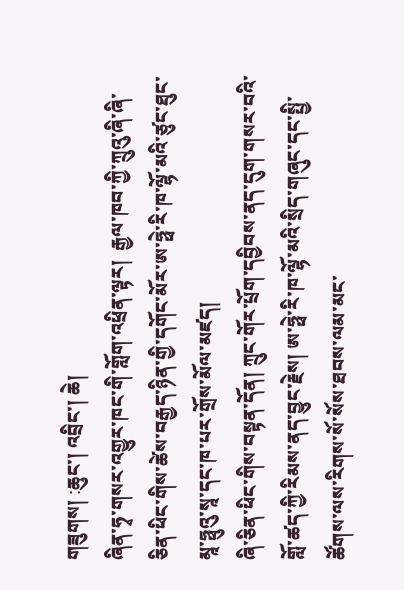གཟུགས། :ཆུང་། འབྲིང་། ཆེ།
ཞིན་ཧྭ་གསར་འགྱུར་ཁང་གི་གློག་འཕྲིན་ལྟར།  རྒྱལ་ཁབ་ཀྱི་ཀྲུའུ་ཞི་ཞི་ཅིན་ཕིང་གིས་ཚེས་བརྒྱད་ཉིན་གྱི་དགོང་མོར་ཨ་ཧྥེ་རི་ཁ་ལྷོ་མའི་ཙུང་ཐུང་མཱ་ཧྥུའུ་སཱ་དང་ཁ་པར་གྲོས་མོལ་མཛད།
ཞི་ཅིན་ཕིང་གིས་བསྟན་དོན། ཀྲུང་གོར་པྲོག་དབྱིབས་ནད་དུག་གསར་བའི་གློ་ཚད་ཀྱི་རིམས་ནད་བྱུང་རྗེས། ཨ་ཧྥེ་རི་ཁ་ལྷོ་མའི་སྲིད་གཞུང་དང་སྤྱི་ཚོགས་ལས་རིགས་སོ་སོས་ཐབས་ལམ་མང་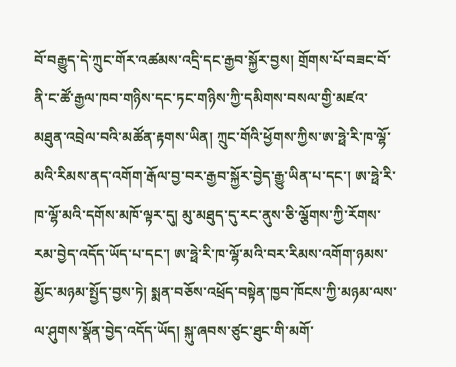བོ་བརྒྱུད་དེ་ཀྲུང་གོར་འཚམས་འདྲི་དང་རྒྱབ་སྐྱོར་བྱས། གྲོགས་པོ་བཟང་བོ་ནི་ང་ཚོ་རྒྱལ་ཁབ་གཉིས་དང་ཏང་གཉིས་ཀྱི་དམིགས་བསལ་གྱི་མཛའ་མཐུན་འབྲེལ་བའི་མཚོན་རྟགས་ཡིན། ཀྲུང་གོའི་ཕྱོགས་ཀྱིས་ཨ་ཧྥེ་རི་ཁ་ལྷོ་མའི་རིམས་ནད་འགོག་རྒོལ་བྱ་བར་རྒྱབ་སྐྱོར་བྱེད་རྒྱུ་ཡིན་པ་དང་། ཨ་ཧྥེ་རི་ཁ་ལྷོ་མའི་དགོས་མཁོ་ལྟར་དུ། མུ་མཐུད་དུ་རང་ནུས་ཅི་ལྕོགས་ཀྱི་རོགས་རམ་བྱེད་འདོད་ཡོད་པ་དང་། ཨ་ཧྥེ་རི་ཁ་ལྷོ་མའི་བར་རིམས་འགོག་ཉམས་མྱོང་མཉམ་སྤྱོད་བྱས་ཏེ། སྨན་བཅོས་འཕྲོད་བསྟེན་ཁྱབ་ཁོངས་ཀྱི་མཉམ་ལས་ལ་ཤུགས་སྣོན་བྱེད་འདོད་ཡོད། སྐུ་ཞབས་ཙུང་ཐུང་གི་མགོ་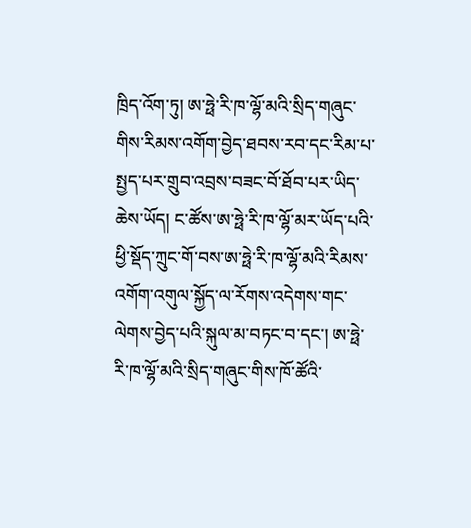ཁྲིད་འོག་ཏུ། ཨ་ཧྥེ་རི་ཁ་ལྷོ་མའི་སྲིད་གཞུང་གིས་རིམས་འགོག་བྱེད་ཐབས་རབ་དང་རིམ་པ་སྤྱད་པར་གྲུབ་འབྲས་བཟང་བོ་ཐོབ་པར་ཡིད་ཆེས་ཡོད། ང་ཚོས་ཨ་ཧྥེ་རི་ཁ་ལྷོ་མར་ཡོད་པའི་ཕྱི་སྡོད་ཀྲུང་གོ་བས་ཨ་ཧྥེ་རི་ཁ་ལྷོ་མའི་རིམས་འགོག་འགུལ་སྐྱོད་ལ་རོགས་འདེགས་གང་ལེགས་བྱེད་པའི་སྐུལ་མ་བཏང་བ་དང་། ཨ་ཧྥེ་རི་ཁ་ལྷོ་མའི་སྲིད་གཞུང་གིས་ཁོ་ཚོའི་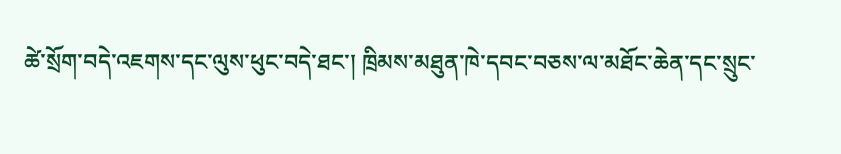ཚེ་སྲོག་བདེ་འཇགས་དང་ལུས་ཕུང་བདེ་ཐང་། ཁྲིམས་མཐུན་ཁེ་དབང་བཅས་ལ་མཐོང་ཆེན་དང་སྲུང་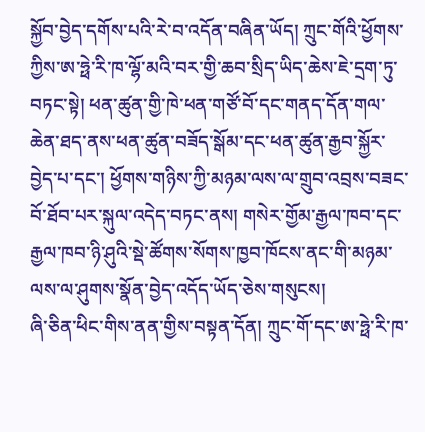སྐྱོབ་བྱེད་དགོས་པའི་རེ་བ་འདོན་བཞིན་ཡོད། ཀྲུང་གོའི་ཕྱོགས་ཀྱིས་ཨ་ཧྥེ་རི་ཁ་ལྷོ་མའི་བར་གྱི་ཆབ་སྲིད་ཡིད་ཆེས་ཇེ་དྲག་ཏུ་བཏང་སྟེ། ཕན་ཚུན་གྱི་ཁེ་ཕན་གཙོ་བོ་དང་གནད་དོན་གལ་ཆེན་ཐད་ནས་ཕན་ཚུན་བཟོད་སྒོམ་དང་ཕན་ཚུན་རྒྱབ་སྐྱོར་བྱེད་པ་དང་། ཕྱོགས་གཉིས་ཀྱི་མཉམ་ལས་ལ་གྲུབ་འབྲས་བཟང་བོ་ཐོབ་པར་སྐུལ་འདེད་བཏང་ནས། གསེར་གྱོམ་རྒྱལ་ཁབ་དང་རྒྱལ་ཁབ་ཉི་ཤུའི་སྡེ་ཚོགས་སོགས་ཁྱབ་ཁོངས་ནང་གི་མཉམ་ལས་ལ་ཤུགས་སྣོན་བྱེད་འདོད་ཡོད་ཅེས་གསུངས།
ཞི་ཅིན་ཕིང་གིས་ནན་གྱིས་བསྟན་དོན། ཀྲུང་གོ་དང་ཨ་ཧྥེ་རི་ཁ་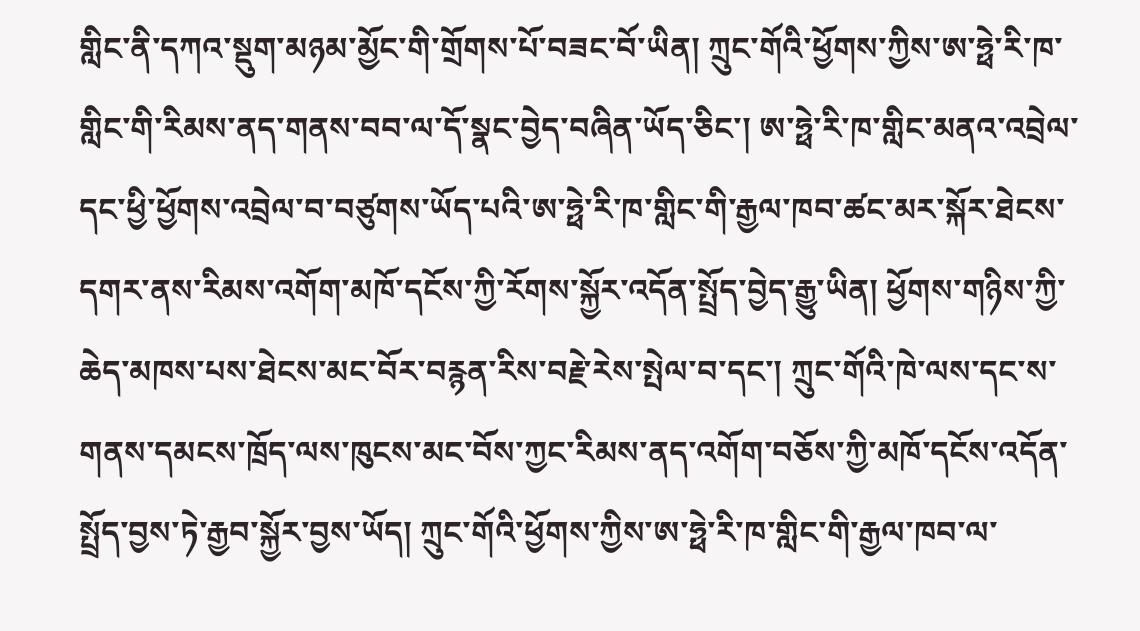གླིང་ནི་དཀའ་སྡུག་མཉམ་མྱོང་གི་གྲོགས་པོ་བཟང་བོ་ཡིན། ཀྲུང་གོའི་ཕྱོགས་ཀྱིས་ཨ་ཧྥེ་རི་ཁ་གླིང་གི་རིམས་ནད་གནས་བབ་ལ་དོ་སྣང་བྱེད་བཞིན་ཡོད་ཅིང་། ཨ་ཧྥེ་རི་ཁ་གླིང་མནའ་འབྲེལ་དང་ཕྱི་ཕྱོགས་འབྲེལ་བ་བཙུགས་ཡོད་པའི་ཨ་ཧྥེ་རི་ཁ་གླིང་གི་རྒྱལ་ཁབ་ཚང་མར་སྐོར་ཐེངས་དགར་ནས་རིམས་འགོག་མཁོ་དངོས་ཀྱི་རོགས་སྐྱོར་འདོན་སྤྲོད་བྱེད་རྒྱུ་ཡིན། ཕྱོགས་གཉིས་ཀྱི་ཆེད་མཁས་པས་ཐེངས་མང་བོར་བརྙན་རིས་བརྗེ་རེས་སྤེལ་བ་དང་། ཀྲུང་གོའི་ཁེ་ལས་དང་ས་གནས་དམངས་ཁྲོད་ལས་ཁུངས་མང་བོས་ཀྱང་རིམས་ནད་འགོག་བཅོས་ཀྱི་མཁོ་དངོས་འདོན་སྤྲོད་བྱས་ཏེ་རྒྱབ་སྐྱོར་བྱས་ཡོད། ཀྲུང་གོའི་ཕྱོགས་ཀྱིས་ཨ་ཧྥེ་རི་ཁ་གླིང་གི་རྒྱལ་ཁབ་ལ་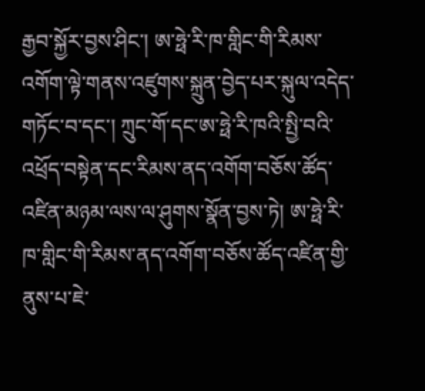རྒྱབ་སྐྱོར་བྱས་ཤིང་། ཨ་ཧྥེ་རི་ཁ་གླིང་གི་རིམས་འགོག་ལྟེ་གནས་འཛུགས་སྐྲུན་བྱེད་པར་སྐུལ་འདེད་གཏོང་བ་དང་། ཀྲུང་གོ་དང་ཨ་ཧྥེ་རི་ཁའི་སྤྱི་བའི་འཕྲོད་བསྟེན་དང་རིམས་ནད་འགོག་བཅོས་ཚོད་འཛིན་མཉམ་ལས་ལ་ཤུགས་སྣོན་བྱས་ཏེ། ཨ་ཧྥེ་རི་ཁ་གླིང་གི་རིམས་ནད་འགོག་བཅོས་ཚོད་འཛིན་གྱི་ནུས་པ་ཇེ་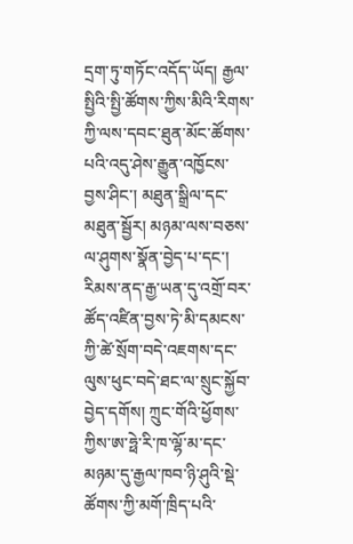དྲག་ཏུ་གཏོང་འདོད་ཡོད། རྒྱལ་སྤྱིའི་སྤྱི་ཚོགས་ཀྱིས་མིའི་རིགས་ཀྱི་ལས་དབང་ཐུན་མོང་ཚོགས་པའི་འདུ་ཤེས་རྒྱུན་འཁྱོངས་བྱས་ཤིང་། མཐུན་སྒྲིལ་དང་མཐུན་སྦྱོར། མཉམ་ལས་བཅས་ལ་ཤུགས་སྣོན་བྱེད་པ་དང་། རིམས་ནད་རྒྱ་ཡན་དུ་འགྲོ་བར་ཚོད་འཛིན་བྱས་ཏེ་མི་དམངས་ཀྱི་ཚེ་སྲོག་བདེ་འཇགས་དང་ལུས་ཕུང་བདེ་ཐང་ལ་སྲུང་སྐྱོབ་བྱེད་དགོས། ཀྲུང་གོའི་ཕྱོགས་ཀྱིས་ཨ་ཧྥེ་རི་ཁ་ལྷོ་མ་དང་མཉམ་དུ་རྒྱལ་ཁབ་ཉི་ཤུའི་སྡེ་ཚོགས་ཀྱི་མགོ་ཁྲིད་པའི་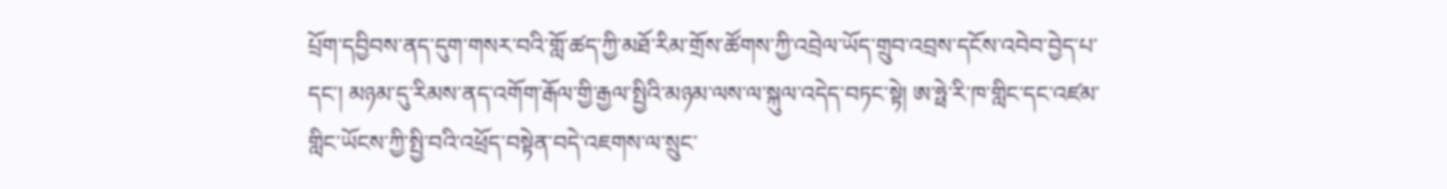པྲོག་དབྱིབས་ནད་དུག་གསར་བའི་གློ་ཚད་ཀྱི་མཐོ་རིམ་གྲོས་ཚོགས་ཀྱི་འབྲེལ་ཡོད་གྲུབ་འབྲས་དངོས་འབེབ་བྱེད་པ་དང་། མཉམ་དུ་རིམས་ནད་འགོག་རྒོལ་གྱི་རྒྱལ་སྤྱིའི་མཉམ་ལས་ལ་སྐུལ་འདེད་བཏང་སྟེ། ཨ་ཧྥེ་རི་ཁ་གླིང་དང་འཛམ་གླིང་ཡོངས་ཀྱི་སྤྱི་བའི་འཕྲོད་བསྟེན་བདེ་འཇགས་ལ་སྲུང་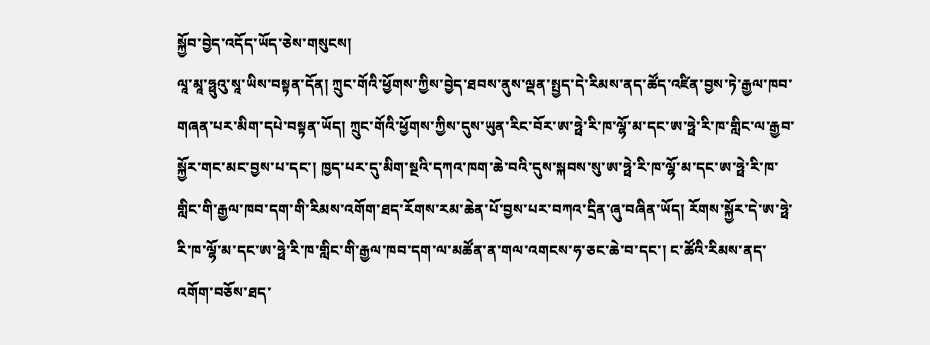སྐྱོབ་བྱེད་འདོད་ཡོད་ཅེས་གསུངས།
ལཱ་མཱ་ཧྥུའུ་སཱ་ཡིས་བསྟན་དོན། ཀྲུང་གོའི་ཕྱོགས་ཀྱིས་བྱེད་ཐབས་ནུས་ལྡན་སྤྱད་དེ་རིམས་ནད་ཚོད་འཛིན་བྱས་ཏེ་རྒྱལ་ཁབ་གཞན་པར་མིག་དཔེ་བསྟན་ཡོད། ཀྲུང་གོའི་ཕྱོགས་ཀྱིས་དུས་ཡུན་རིང་བོར་ཨ་ཧྥེ་རི་ཁ་ལྷོ་མ་དང་ཨ་ཧྥེ་རི་ཁ་གླིང་ལ་རྒྱབ་སྐྱོར་གང་མང་བྱས་པ་དང་། ཁྱད་པར་དུ་མིག་སྔའི་དཀའ་ཁག་ཆེ་བའི་དུས་སྐབས་སུ་ཨ་ཧྥེ་རི་ཁ་ལྷོ་མ་དང་ཨ་ཧྥེ་རི་ཁ་གླིང་གི་རྒྱལ་ཁབ་དག་གི་རིམས་འགོག་ཐད་རོགས་རམ་ཆེན་པོ་བྱས་པར་བཀའ་དྲིན་ཞུ་བཞིན་ཡོད། རོགས་སྐྱོར་དེ་ཨ་ཧྥེ་རི་ཁ་ལྷོ་མ་དང་ཨ་ཧྥེ་རི་ཁ་གླིང་གི་རྒྱལ་ཁབ་དག་ལ་མཚོན་ན་གལ་འགངས་ཧ་ཅང་ཆེ་བ་དང་། ང་ཚོའི་རིམས་ནད་འགོག་བཅོས་ཐད་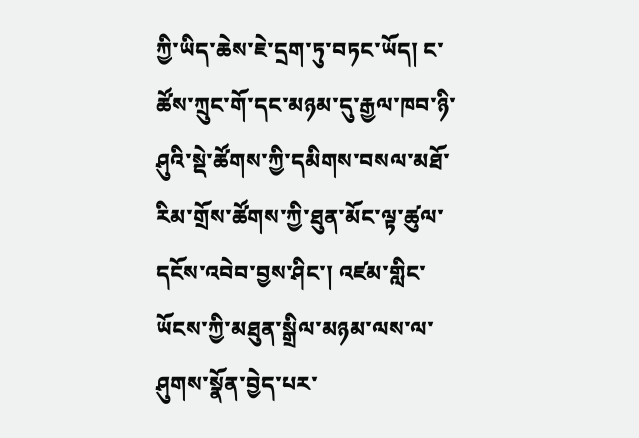ཀྱི་ཡིད་ཆེས་ཇེ་དྲག་ཏུ་བཏང་ཡོད། ང་ཚོས་ཀྲུང་གོ་དང་མཉམ་དུ་རྒྱལ་ཁབ་ཉི་ཤུའི་སྡེ་ཚོགས་ཀྱི་དམིགས་བསལ་མཐོ་རིམ་གྲོས་ཚོགས་ཀྱི་ཐུན་མོང་ལྟ་ཚུལ་དངོས་འབེབ་བྱས་ཤིང་། འཛམ་གླིང་ཡོངས་ཀྱི་མཐུན་སྒྲིལ་མཉམ་ལས་ལ་ཤུགས་སྣོན་བྱེད་པར་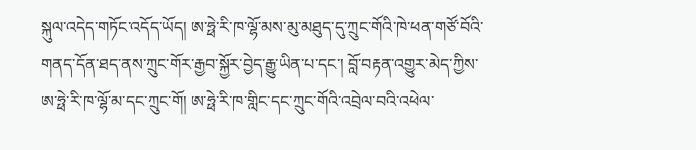སྐུལ་འདེད་གཏོང་འདོད་ཡོད། ཨ་ཧྥེ་རི་ཁ་ལྷོ་མས་མུ་མཐུད་དུ་ཀྲུང་གོའི་ཁེ་ཕན་གཙོ་བོའི་གནད་དོན་ཐད་ནས་ཀྲུང་གོར་རྒྱབ་སྐྱོར་བྱེད་རྒྱུ་ཡིན་པ་དང་། བློ་བརྟན་འགྱུར་མེད་ཀྱིས་ཨ་ཧྥེ་རི་ཁ་ལྷོ་མ་དང་ཀྲུང་གོ། ཨ་ཧྥེ་རི་ཁ་གླིང་དང་ཀྲུང་གོའི་འབྲེལ་བའི་འཕེལ་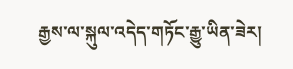རྒྱས་ལ་སྐུལ་འདེད་གཏོང་རྒྱུ་ཡིན་ཟེར།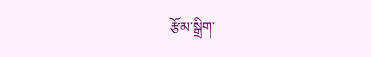རྩོམ་སྒྲིག་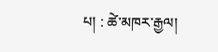པ། : ཚེ་མཁར་རྒྱལ།